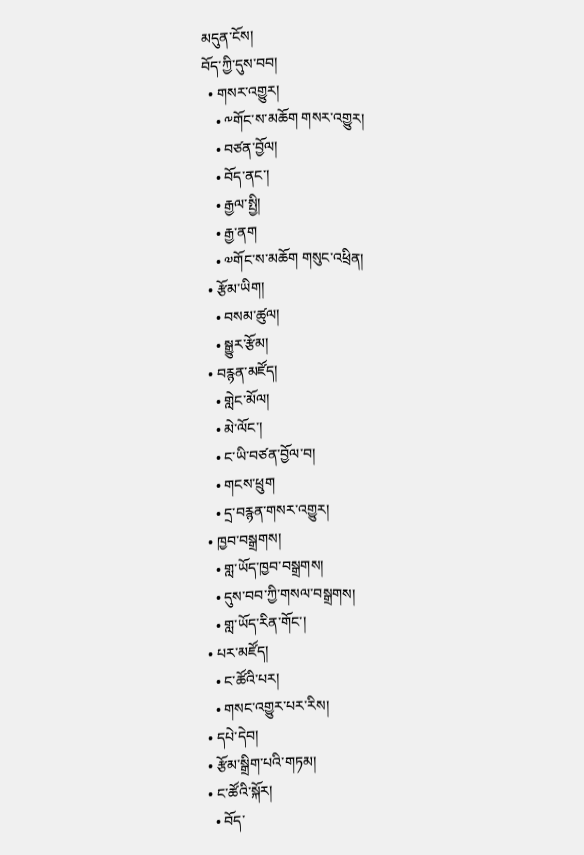མདུན་ངོས།
བོད་ཀྱི་དུས་བབ།
  • གསར་འགྱུར།
    • ༸གོང་ས་མཆོག གསར་འགྱུར།
    • བཙན་བྱོལ།
    • བོད་ནང་།
    • རྒྱལ་སྤྱི།
    • རྒྱ་ནག
    • ༧གོང་ས་མཆོག གསུང་འཕྲིན།
  • རྩོམ་ཡིག།
    • བསམ་ཚུལ།
    • སྒྱུར་རྩོམ།
  • བརྙན་མཛོད།
    • གླེང་མོལ།
    • མེ་ལོང་།
    • ང་ཡི་བཙན་བྱོལ་བ།
    • གངས་ཕྲུག
    • དྲ་བརྙན་གསར་འགྱུར།
  • ཁྱབ་བསྒྲགས།
    • གླ་ཡོད་ཁྱབ་བསྒྲགས།
    • དུས་བབ་ཀྱི་གསལ་བསྒྲགས།
    • གླ་ཡོད་རིན་གོང་།
  • པར་མཛོད།
    • ང་ཚོའི་པར།
    • གསང་འགྱུར་པར་རིས།
  • དཔེ་དེབ།
  • རྩོམ་སྒྲིག་པའི་གཏམ།
  • ང་ཚོའི་སྐོར།
    • བོད་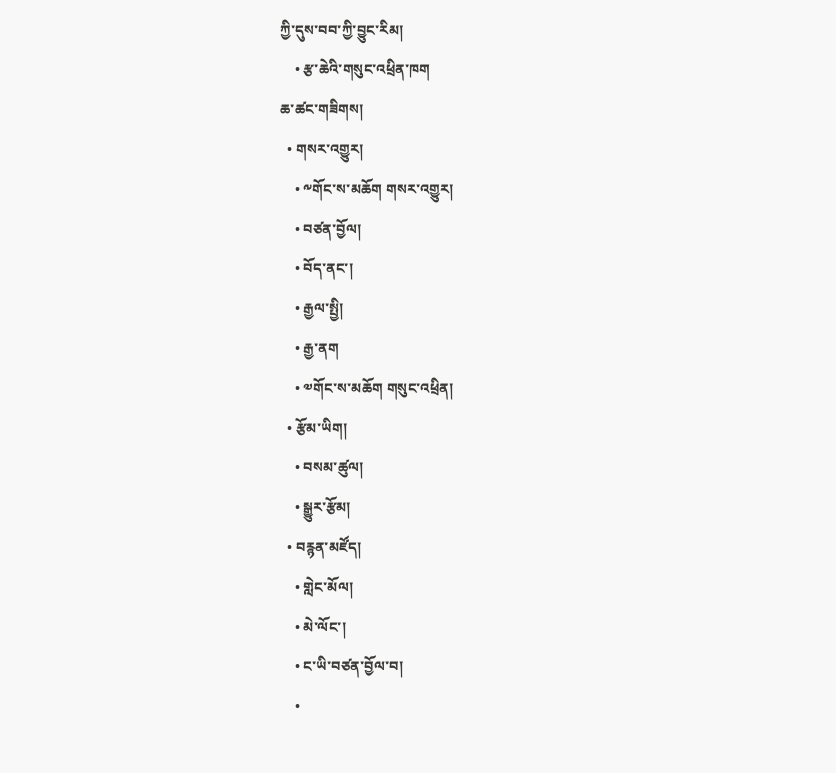ཀྱི་དུས་བབ་ཀྱི་བྱུང་རིམ།
    • རྩ་ཆེའི་གསུང་འཕྲིན་ཁག
ཆ་ཚང་གཟིགས།
  • གསར་འགྱུར།
    • ༸གོང་ས་མཆོག གསར་འགྱུར།
    • བཙན་བྱོལ།
    • བོད་ནང་།
    • རྒྱལ་སྤྱི།
    • རྒྱ་ནག
    • ༧གོང་ས་མཆོག གསུང་འཕྲིན།
  • རྩོམ་ཡིག།
    • བསམ་ཚུལ།
    • སྒྱུར་རྩོམ།
  • བརྙན་མཛོད།
    • གླེང་མོལ།
    • མེ་ལོང་།
    • ང་ཡི་བཙན་བྱོལ་བ།
    •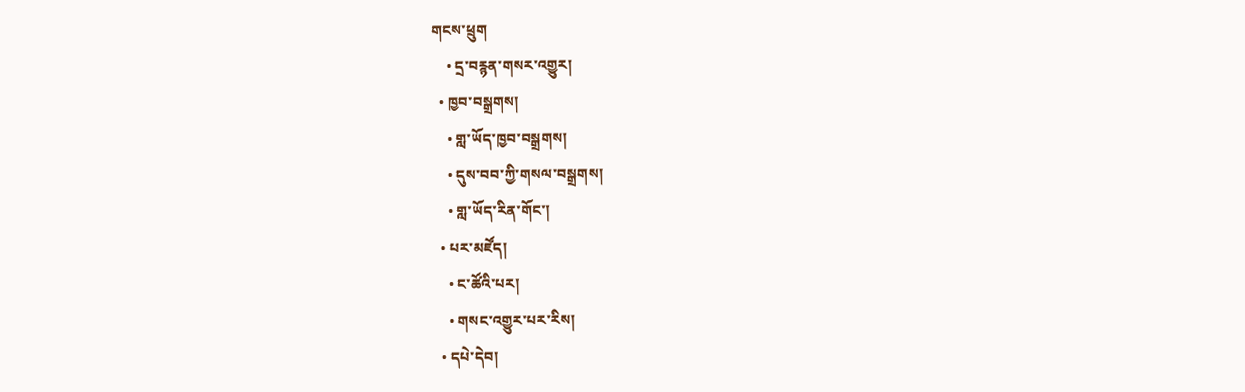གངས་ཕྲུག
    • དྲ་བརྙན་གསར་འགྱུར།
  • ཁྱབ་བསྒྲགས།
    • གླ་ཡོད་ཁྱབ་བསྒྲགས།
    • དུས་བབ་ཀྱི་གསལ་བསྒྲགས།
    • གླ་ཡོད་རིན་གོང་།
  • པར་མཛོད།
    • ང་ཚོའི་པར།
    • གསང་འགྱུར་པར་རིས།
  • དཔེ་དེབ།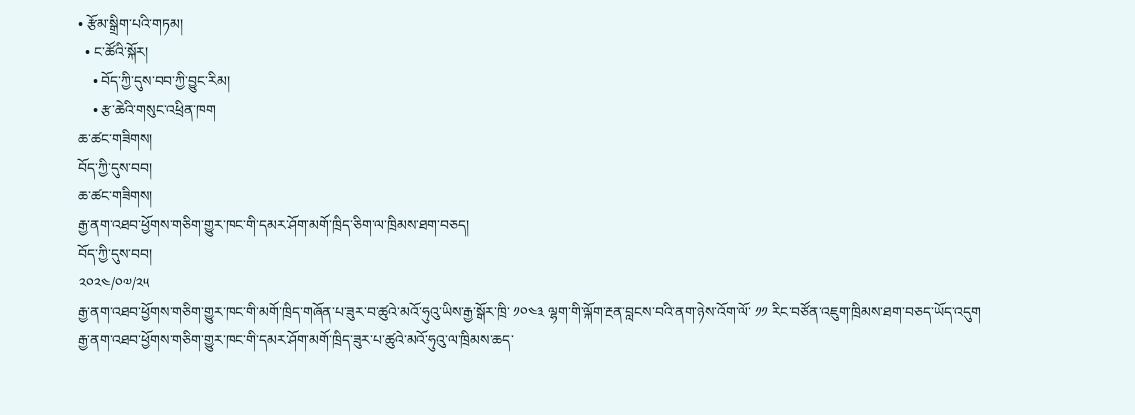• རྩོམ་སྒྲིག་པའི་གཏམ།
  • ང་ཚོའི་སྐོར།
    • བོད་ཀྱི་དུས་བབ་ཀྱི་བྱུང་རིམ།
    • རྩ་ཆེའི་གསུང་འཕྲིན་ཁག
ཆ་ཚང་གཟིགས།
བོད་ཀྱི་དུས་བབ།
ཆ་ཚང་གཟིགས།
རྒྱ་ནག་འཐབ་ཕྱོགས་གཅིག་གྱུར་ཁང་གི་དམར་ཤོག་མགོ་ཁྲིད་ཅིག་ལ་ཁྲིམས་ཐག་བཅད།
བོད་ཀྱི་དུས་བབ།
༢༠༢༤/༠༧/༢༥
རྒྱ་ནག་འཐབ་ཕྱོགས་གཅིག་གྱུར་ཁང་གི་མགོ་ཁྲིད་གཞོན་པ་ཟུར་བ་ཚུའེ་མའོ་ཧུའུ་ཡིས་རྒྱ་སྒོར་ཁྲི་ ༡༠༤༣ ལྷག་གི་ལྐོག་རྔན་བླངས་བའི་ནག་ཉེས་འོག་ལོ་ ༡༡ རིང་བཙོན་འཇུག་ཁྲིམས་ཐག་བཅད་ཡོད་འདུག
རྒྱ་ནག་འཐབ་ཕྱོགས་གཅིག་གྱུར་ཁང་གི་དམར་ཤོག་མགོ་ཁྲིད་ཟུར་པ་ཚུའེ་མའོ་ཧུའུ་ལ་ཁྲིམས་ཆད་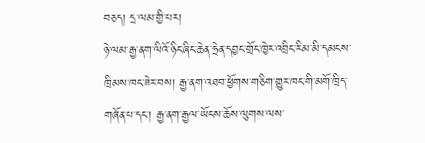བཅད། དྲ་ལམ་གྱི་པར།
ཉེ་ལམ་རྒྱ་ནག་ལིའོ་ཉིང་ཞིང་ཆེན་ཧྲེན་དབྱང་གྲོང་ཁྱེར་འབྲིང་རིམ་མི་དམངས་ཁྲིམས་ཁང་ཟེར་བས། རྒྱ་ནག་འཐབ་ཕྱོགས་གཅིག་གྱུར་ཁང་གི་མགོ་ཁྲིད་གཞོན་པ་དང་། རྒྱ་ནག་རྒྱལ་ཡོངས་ཆོས་ལུགས་ལས་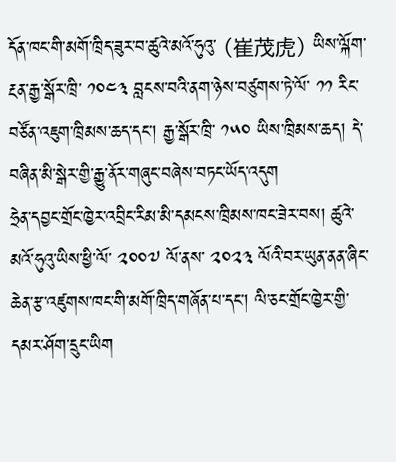དོན་ཁང་གི་མགོ་ཁྲིད་ཟུར་བ་ཚུའེ་མའོ་ཧུའུ་ (崔茂虎) ཡིས་ལྐོག་རྔན་རྒྱ་སྒོར་ཁྲི་ ༡༠༤༣ བླངས་བའི་ནག་ཉེས་བཙུགས་ཏེ་ལོ་ ༡༡ རིང་བཙོན་འཇུག་ཁྲིམས་ཆད་དང་། རྒྱ་སྒོར་ཁྲི་ ༡༥༠ ཡིས་ཁྲིམས་ཆད། དེ་བཞིན་མི་སྒེར་གྱི་རྒྱུ་ནོར་གཞུང་བཞེས་བཏང་ཡོད་འདུག
ཧྲེན་དབྱང་གྲོང་ཁྱེར་འབྲིང་རིམ་མི་དམངས་ཁྲིམས་ཁང་ཟེར་བས། ཚུའེ་མའོ་ཧུའུ་ཡིས་ཕྱི་ལོ་ ༢༠༠༧ ལོ་ནས་ ༢༠༢༣ ལོའི་བར་ཡུན་ནན་ཞིང་ཆེན་རྩ་འཛུགས་ཁང་གི་མགོ་ཁྲིད་གཞོན་པ་དང་། ལི་ཅང་གྲོང་ཁྱེར་གྱི་དམར་ཤོག་དྲུང་ཡིག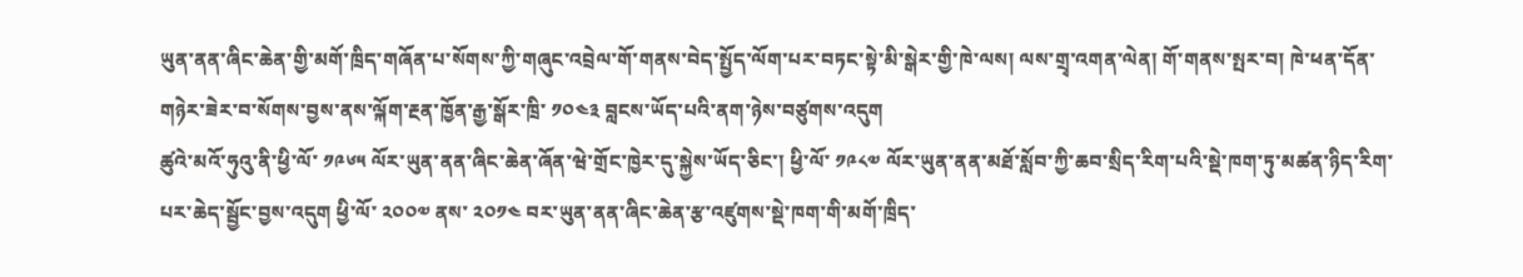ཡུན་ནན་ཞིང་ཆེན་གྱི་མགོ་ཁྲིད་གཞོན་པ་སོགས་ཀྱི་གཞུང་འབྲེལ་གོ་གནས་བེད་སྤྱོད་ལོག་པར་བཏང་སྟེ་མི་སྒེར་གྱི་ཁེ་ལས། ལས་གྲྭ་འགན་ལེན། གོ་གནས་སྤར་བ། ཁེ་ཕན་དོན་གཉེར་ཟེར་བ་སོགས་བྱས་ནས་ལྐོག་རྔན་ཁྱོན་རྒྱ་སྒོར་ཁྲི་ ༡༠༤༣ བླངས་ཡོད་པའི་ནག་ཉེས་བཙུགས་འདུག
ཚུའེ་མའོ་ཧུའུ་ནི་ཕྱི་ལོ་ ༡༩༦༥ ལོར་ཡུན་ནན་ཞིང་ཆེན་ཞོན་ཝེ་གྲོང་ཁྱེར་དུ་སྐྱེས་ཡོད་ཅིང་། ཕྱི་ལོ་ ༡༩༨༧ ལོར་ཡུན་ནན་མཐོ་སློབ་ཀྱི་ཆབ་སྲིད་རིག་པའི་སྡེ་ཁག་ཏུ་མཚན་ཉིད་རིག་པར་ཆེད་སྦྱོང་བྱས་འདུག ཕྱི་ལོ་ ༢༠༠༧ ནས་ ༢༠༡༤ བར་ཡུན་ནན་ཞིང་ཆེན་རྩ་འཛུགས་སྡེ་ཁག་གི་མགོ་ཁྲིད་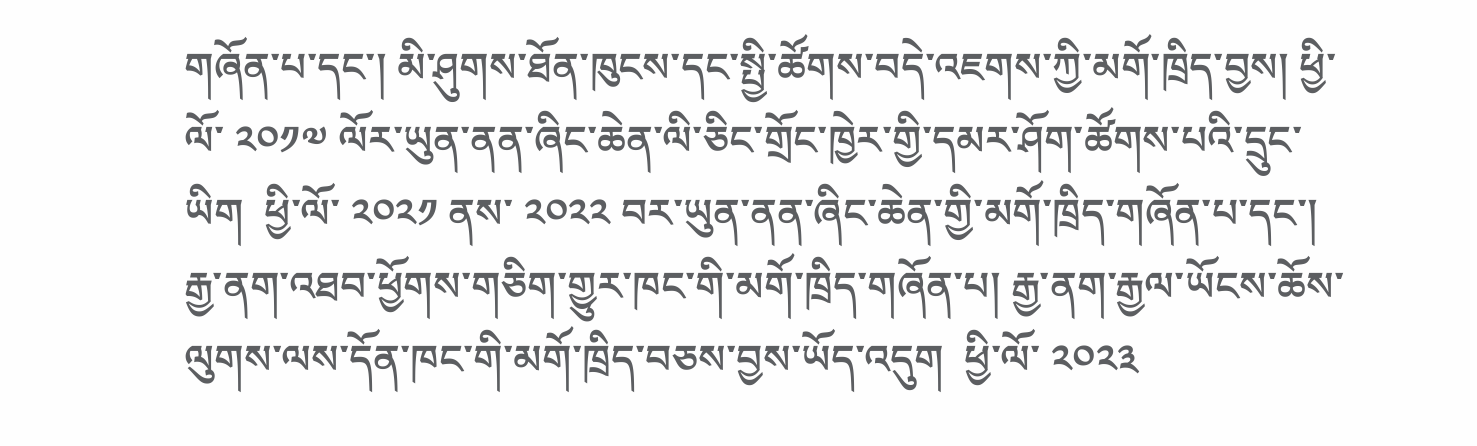གཞོན་པ་དང་། མི་ཤུགས་ཐོན་ཁུངས་དང་སྤྱི་ཚོགས་བདེ་འཇགས་ཀྱི་མགོ་ཁྲིད་བྱས། ཕྱི་ལོ་ ༢༠༡༧ ལོར་ཡུན་ནན་ཞིང་ཆེན་ལི་ཅིང་གྲོང་ཁྱེར་གྱི་དམར་ཤོག་ཚོགས་པའི་དྲུང་ཡིག  ཕྱི་ལོ་ ༢༠༢༡ ནས་ ༢༠༢༢ བར་ཡུན་ནན་ཞིང་ཆེན་གྱི་མགོ་ཁྲིད་གཞོན་པ་དང་། རྒྱ་ནག་འཐབ་ཕྱོགས་གཅིག་གྱུར་ཁང་གི་མགོ་ཁྲིད་གཞོན་པ། རྒྱ་ནག་རྒྱལ་ཡོངས་ཆོས་ལུགས་ལས་དོན་ཁང་གི་མགོ་ཁྲིད་བཅས་བྱས་ཡོད་འདུག  ཕྱི་ལོ་ ༢༠༢༣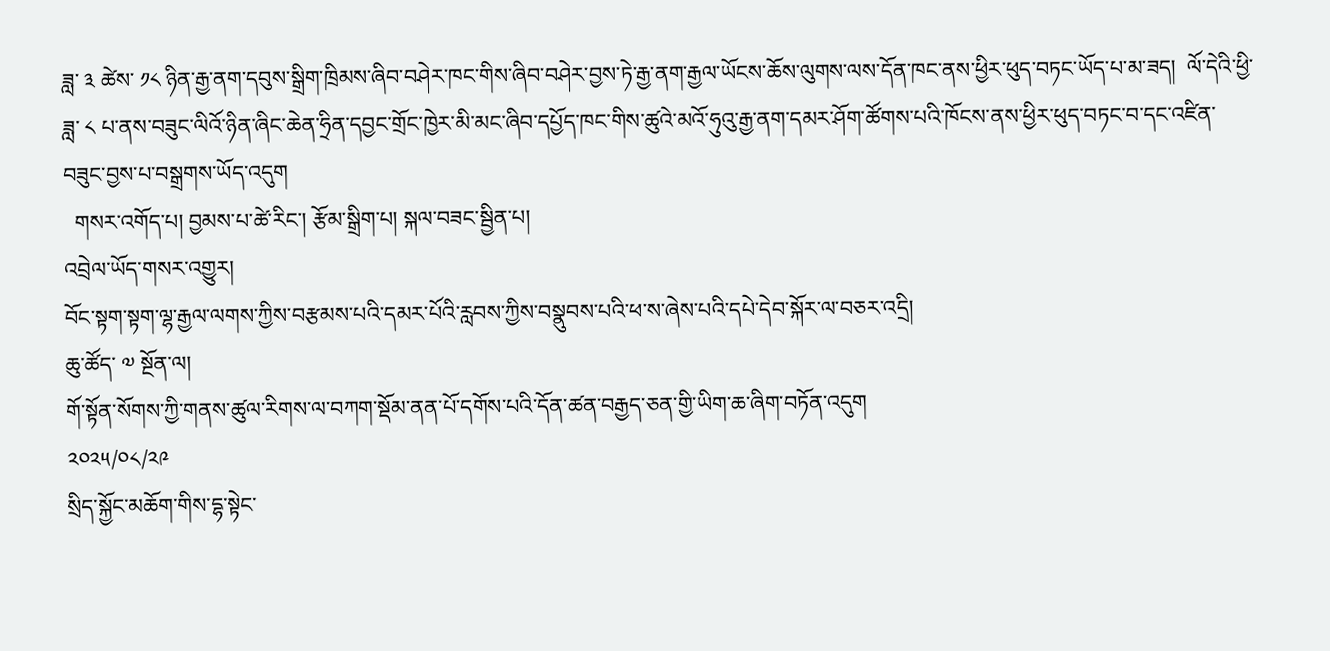ཟླ་ ༣ ཚེས་ ༡༨ ཉིན་རྒྱ་ནག་དབུས་སྒྲིག་ཁྲིམས་ཞིབ་བཤེར་ཁང་གིས་ཞིབ་བཤེར་བྱས་ཏེ་རྒྱ་ནག་རྒྱལ་ཡོངས་ཆོས་ལུགས་ལས་དོན་ཁང་ནས་ཕྱིར་ཕུད་བཏང་ཡོད་པ་མ་ཟད།  ལོ་དེའི་ཕྱི་ཟླ་ ༨ པ་ནས་བཟུང་ལིའོ་ཉིན་ཞིང་ཆེན་ཧྲིན་དབྱང་གྲོང་ཁྱེར་མི་མང་ཞིབ་དཔྱོད་ཁང་གིས་ཚུའེ་མའོ་ཧུའུ་རྒྱ་ནག་དམར་ཤོག་ཚོགས་པའི་ཁོངས་ནས་ཕྱིར་ཕུད་བཏང་བ་དང་འཛིན་བཟུང་བྱས་པ་བསྒྲགས་ཡོད་འདུག
  གསར་འགོད་པ། བྱམས་པ་ཚེ་རིང་། རྩོམ་སྒྲིག་པ། སྐལ་བཟང་སྦྱིན་པ།
འབྲེལ་ཡོད་གསར་འགྱུར།
བོང་སྟག་སྟག་ལྷ་རྒྱལ་ལགས་ཀྱིས་བརྩམས་པའི་དམར་པོའི་རླབས་ཀྱིས་བསྣུབས་པའི་ཕ་ས་ཞེས་པའི་དཔེ་དེབ་སྐོར་ལ་བཅར་འདྲི།
ཆུ་ཚོད་ ༧ སྔོན་ལ།
གོ་སྟོན་སོགས་ཀྱི་གནས་ཚུལ་རིགས་ལ་བཀག་སྡོམ་ནན་པོ་དགོས་པའི་དོན་ཚན་བརྒྱད་ཅན་གྱི་ཡིག་ཆ་ཞིག་བཏོན་འདུག
༢༠༢༥/༠༨/༢༩
སྲིད་སྐྱོང་མཆོག་གིས་དྷ་སྟེང་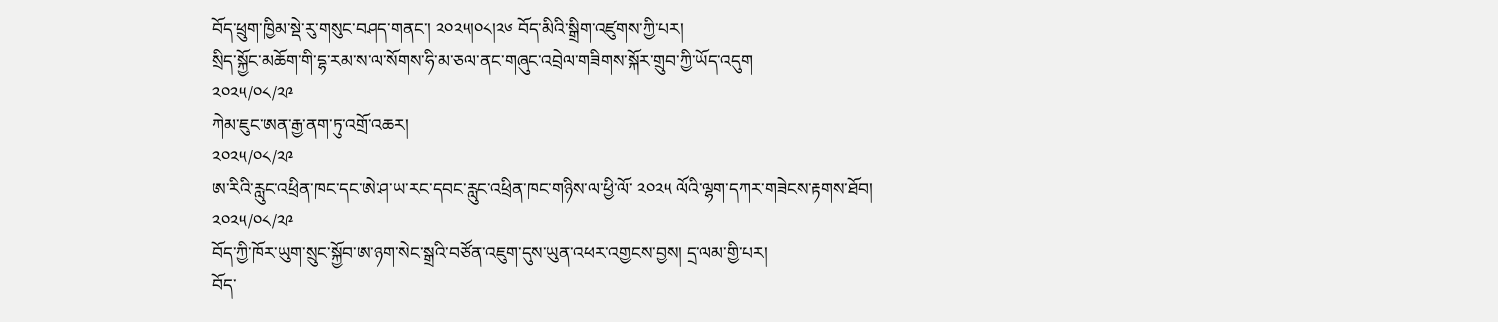བོད་ཕྲུག་ཁྱིམ་སྡེ་རུ་གསུང་བཤད་གནང་། ༢༠༢༥།༠༨།༢༦ བོད་མིའི་སྒྲིག་འཛུགས་ཀྱི་པར།
སྲིད་སྐྱོང་མཆོག་གི་དྷ་རམ་ས་ལ་སོགས་ཧི་མ་ཅལ་ནང་གཞུང་འབྲེལ་གཟིགས་སྐོར་གྲུབ་ཀྱི་ཡོད་འདུག
༢༠༢༥/༠༨/༢༩
ཀེམ་ཇུང་ཨན་རྒྱ་ནག་ཏུ་འགྲོ་འཆར།
༢༠༢༥/༠༨/༢༩
ཨ་རིའི་རླུང་འཕྲིན་ཁང་དང་ཨེ་ཤ་ཡ་རང་དབང་རླུང་འཕྲིན་ཁང་གཉིས་ལ་ཕྱི་ལོ་ ༢༠༢༥ ལོའི་ལྷག་དཀར་གཟེངས་རྟགས་ཐོབ།
༢༠༢༥/༠༨/༢༩
བོད་ཀྱི་ཁོར་ཡུག་སྲུང་སྐྱོབ་ཨ་ཉག་སེང་སྒྲའི་བཙོན་འཇུག་དུས་ཡུན་འཕར་འགྱངས་བྱས། དྲ་ལམ་གྱི་པར།
བོད་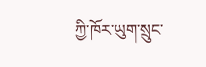ཀྱི་ཁོར་ཡུག་སྲུང་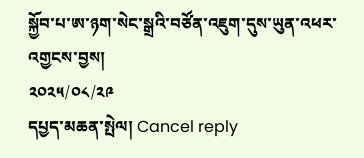སྐྱོབ་པ་ཨ་ཉག་སེང་སྒྲའི་བཙོན་འཇུག་དུས་ཡུན་འཕར་འགྱངས་བྱས།
༢༠༢༥/༠༨/༢༩
དཔྱད་མཆན་སྤེལ། Cancel reply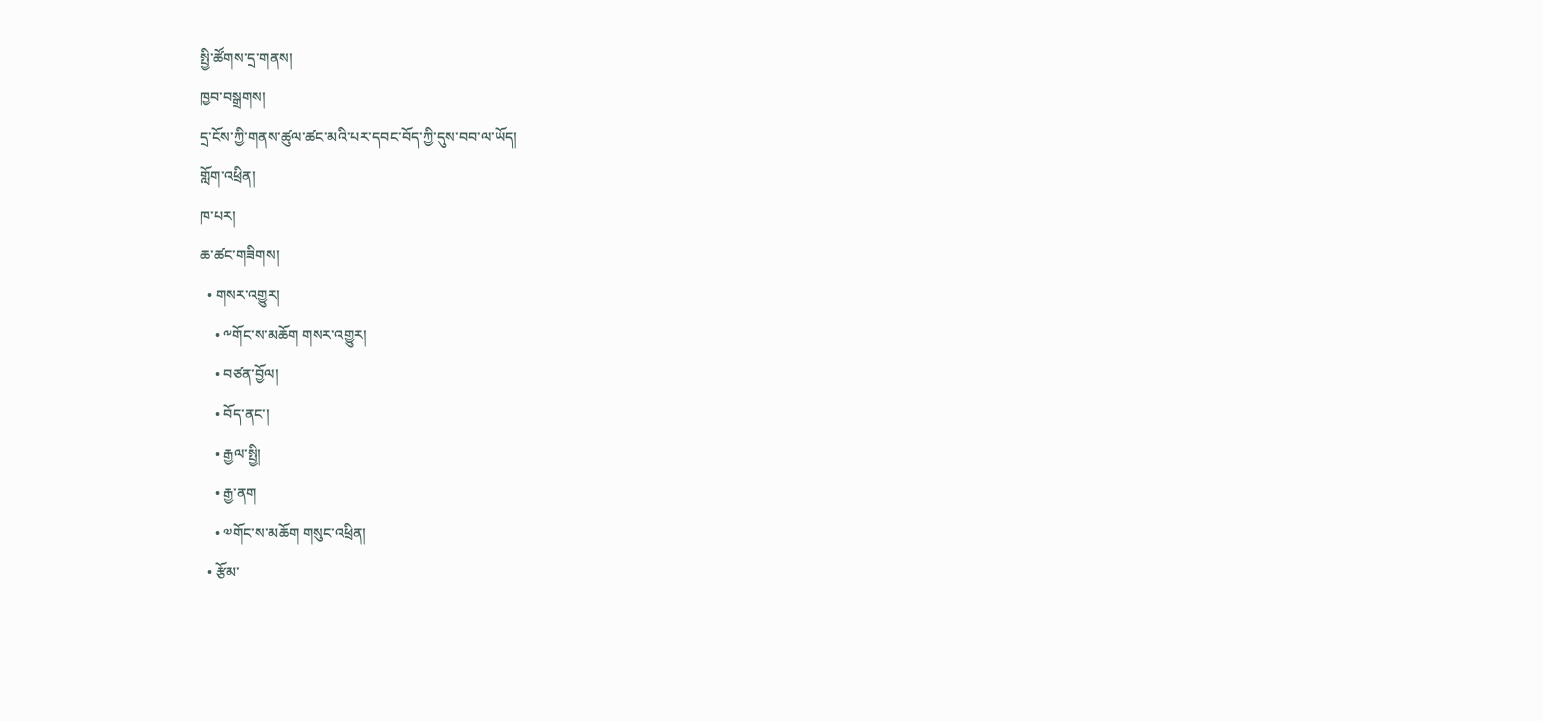སྤྱི་ཚོགས་དྲ་གནས།
ཁྱབ་བསྒྲགས།
དྲ་ངོས་ཀྱི་གནས་ཚུལ་ཚང་མའི་པར་དབང་བོད་ཀྱི་དུས་བབ་ལ་ཡོད།
གློག་འཕྲིན།
ཁ་པར།
ཆ་ཚང་གཟིགས།
  • གསར་འགྱུར།
    • ༸གོང་ས་མཆོག གསར་འགྱུར།
    • བཙན་བྱོལ།
    • བོད་ནང་།
    • རྒྱལ་སྤྱི།
    • རྒྱ་ནག
    • ༧གོང་ས་མཆོག གསུང་འཕྲིན།
  • རྩོམ་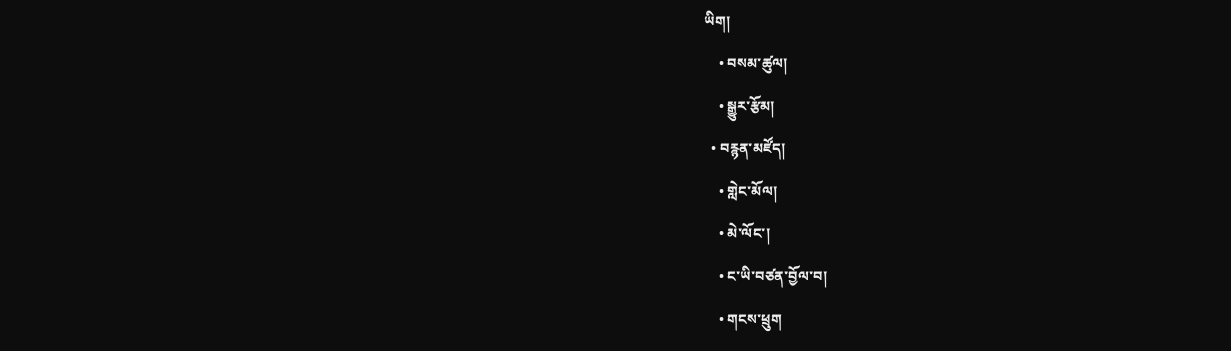ཡིག།
    • བསམ་ཚུལ།
    • སྒྱུར་རྩོམ།
  • བརྙན་མཛོད།
    • གླེང་མོལ།
    • མེ་ལོང་།
    • ང་ཡི་བཙན་བྱོལ་བ།
    • གངས་ཕྲུག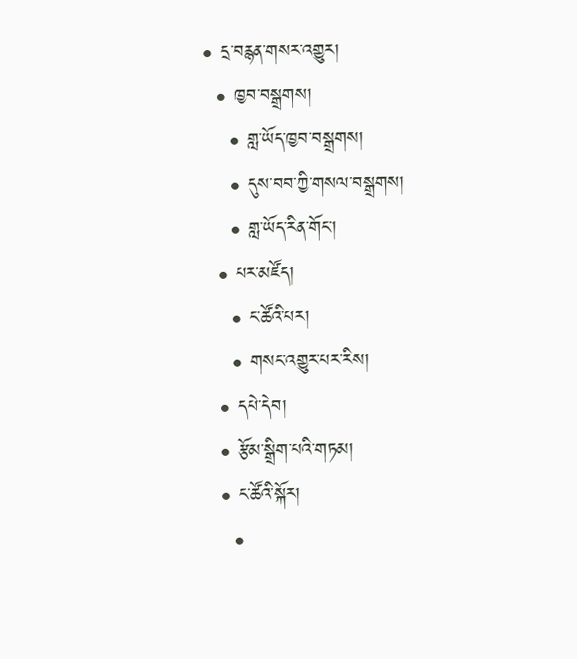• དྲ་བརྙན་གསར་འགྱུར།
  • ཁྱབ་བསྒྲགས།
    • གླ་ཡོད་ཁྱབ་བསྒྲགས།
    • དུས་བབ་ཀྱི་གསལ་བསྒྲགས།
    • གླ་ཡོད་རིན་གོང་།
  • པར་མཛོད།
    • ང་ཚོའི་པར།
    • གསང་འགྱུར་པར་རིས།
  • དཔེ་དེབ།
  • རྩོམ་སྒྲིག་པའི་གཏམ།
  • ང་ཚོའི་སྐོར།
    •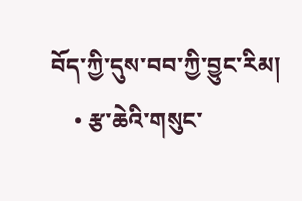བོད་ཀྱི་དུས་བབ་ཀྱི་བྱུང་རིམ།
    • རྩ་ཆེའི་གསུང་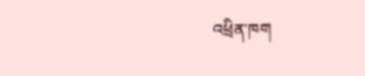འཕྲིན་ཁག